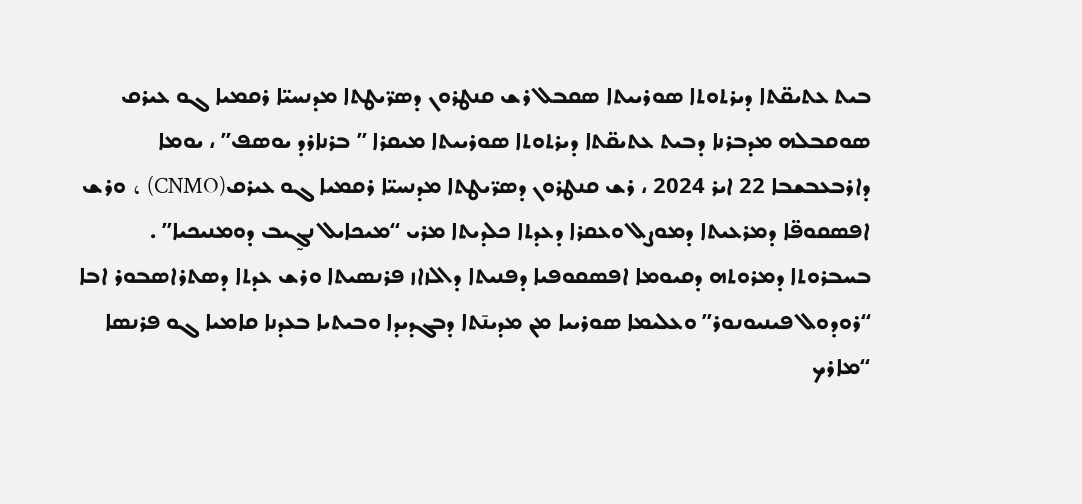ܒܝܬ ܥܬܝܩ̈ܬܐ ܕܝܪܬܘܬܐ ܣܘܪܝܝܬܐ ܣܩܒܠ ܪܫ ܩܢܛܪܘܢ ܕܣܪ̈ܝܛܬܐ ܡܕܢܚܝ̈ܐ ܪܩܡܝܐ ܓܘ ܥܝܪܩ
ܣܘܩܒܠܗ ܡܕܒܪܢܐ ܕܒܝܬ ܥܬܝܩ̈ܬܐ ܕܝܪܬܘܬܐ ܣܘܪܝܝܬܐ ܡܝܩܪܐ ” ܒܪܢܐܪܕ ܝܘܣܦ” ، ܝܘܡܐ ܕܐܪܒܥܒܫܒܐ 22 ܐܝܪ 2024 ، ܪܫ ܩܢܛܪܘܢ ܕܣܪ̈ܝܛܬܐ ܡܕܢܚܝ̈ܐ ܪܩܡܝܐ ܓܘ ܥܝܪܩ(CNMO) ، ܘܪܫ ܐܦܣܩܘܦ̈ܐ ܕܡܪܥܝܬܐ ܕܡܘܨܠ ܘܥܩܪܐ ܕܥܕܬܐ ܟܠܕܝܬܐ ܡܪܝ “ܡܝܟܐܝܠ ܢܓ̰ܝܒ ܕܘܡܢܝܟܝܐ” .
ܒܚܒܪܘܬܐ ܕܡܪܘܬܗ ܕܩܝܘܡܐ ܐܦܣܩܘܦܝܐ ܕܦܢܝܬܐ ܕܐܠܙܐܙ ܦܪܢܣܝܬܐ ܘܪܫ ܥܕܬܐ ܕܣܬܪܐܣܒܘܪ ܐܒܐ “ܪܘܕܘܠ ܦܝܢܝܘܢܘܪ” ܘܥܠܝܡܐ ܣܘܪܝܝܐ ܡܢ ܡܕܝܢ̄ܬܐ ܕܒܓܕܝܕܐ ܘܒܝܬܝܐ ܒܥܕܢܐ ܩܐܡܝܐ ܓܘ ܦܪܢܣܐ “ܡܐܪܟ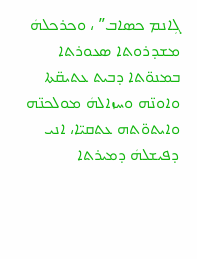ܓܼܐܢܡ ܟܣܐܒ” ، ܘܟܪܟܠܗܿ ܡܫܕܪܘܬܐ ܣܥܘܪܬܐ ܒܡܢܘ̈ܬܐ ܕܒܝܬ ܥܬܝܩ̈ܬܐ ܘܐܘܢ̈ܗ ܘܚܙܐܠܗܿ ܡܘܠܟܢ̈ܗ ܘܐܝܬܘ̈ܬܗ ܥܬܩܝ̈ܐ، ܐܢܝ ܕܦܝܫܠܗܿ ܕܡܝܪܬܐ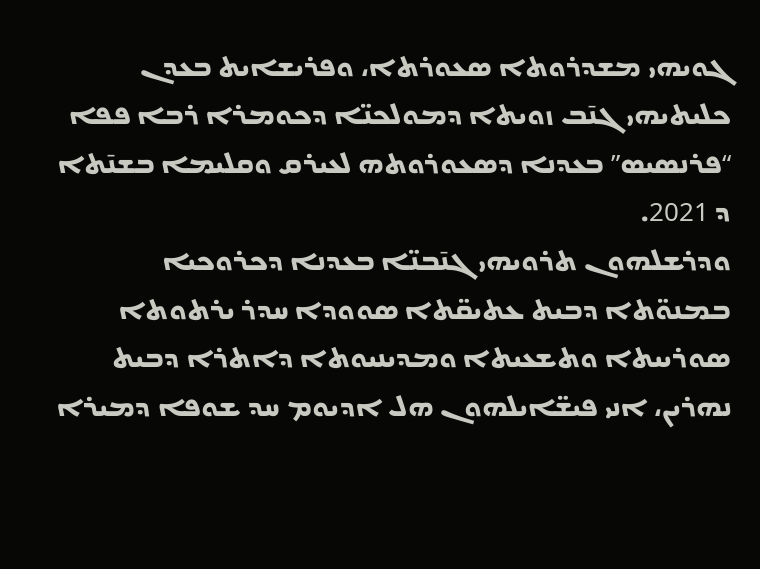ܓܘܝܗܝ ܡܫܕܪܘܬܐ ܣܥܘܪܬܐ، ܘܦܪܝܫܐܝܬ ܒܥܕܢ ܟܠܝܬܝܗܝ ܓܢ̄ܒ ܙܘܝܬܐ ܕܡܘܠܟܢ̈ܐ ܕܟܘܡܪܐ ܪܒܐ ܦܦܐ “ܦܪܢܣܝܣ” ܒܥܕܢܐ ܕܣܥܘܪܘܬܗ ܠܥܝܪܩ ܘܩܠܝܡܐ ܒܫܢ̄ܬܐ ܕ 2021.
ܘܕܪܫܠܗܘܢ ܬܪܘܝܗܝ ܓܢ̄ܒܢ̈ܐ ܒܥܕܢܐ ܕܟܪܘܟܝܐ ܒܡܢܘ̈ܬܐ ܕܒܝܬ ܥܬܝܩ̈ܬܐ ܣܘܘܕܐ ܚܕܪ ܝܪܬܘܬܐ ܣܘܪܝܝܬܐ ܘܬܫܥܝܬܐ ܘܡܕܝܢܝܘܬܐ ܕܐܬܪܐ ܕܒܝܬ ܢܗܪܝܢ، ܐܢܝ ܦܝܫ̈ܐܝܠܗܘܢ ܗܠ ܐܕܝܘܡ ܚܕ ܫܘܦܐ ܕܡܝܪܐ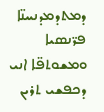ܕܡܬܕܡܕܢܚܢ̈ܐ ܦܪ̈ܢܣܝܐ ܘܡܫܘܬܦ̈ܐ ܐܢܝ ܕܟܦܫܝ ܬܪܝܢ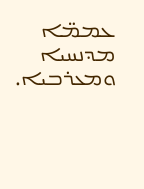ܥܡܡ̈ܐ ܡܕܢܚܝܐ ܘܡܥܪܒܝܐ.